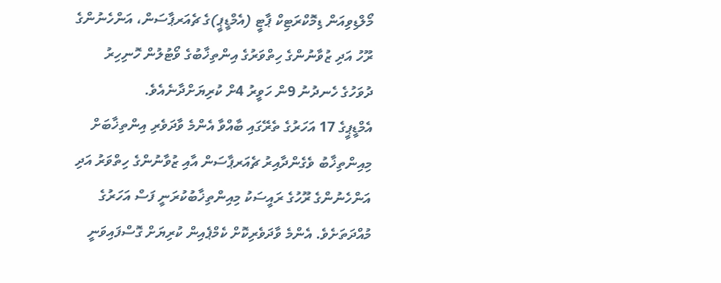މޯލްޑިވިއަން ޑިމޮކްރަޓިކް ޕާޓީ (އެމްޑީޕީ)ގެ ޗެއަރޕާސަން، އަންހެނުންގެ ރޫހު އަދި ޒުވާނުންގެ ހިތްވަރުގެ އިންތިޚާބުގެ ވޯޓުލުން ހޮނިހިރު ދުވަހުގެ ހެނދުނު 9ން ހަވީރު 4ށް ކުރިޔަށްދާނެއެވެ.
އެމްޑީޕީގެ 17 އަހަރުގެ ތެރޭގައި ބާއްވާ އެންމެ ވާދަވެރި އިންތިޚާބަށް މިއިންތިޚާބު ވެގެންދާއިރު ޗެއަރޕާސަން އާއި ޒުވާނުންގެ ހިތްވަރު އަދި އަންހެނުންގެ ރޫހުގެ ރައީސަކު މިއިންތިޚާބުކުރަނީ ފަސް އަހަރުގެ މުއްދަތަށެވެ. އެންމެ ވާދަވެރިކޮށް ކެމްޕެއިން ކުރިޔަށް ގޮސްފައިވަނީ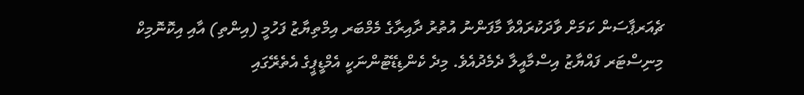ޗެއަރޕާސަން ކަމަށް ވާދަކުރައްވާ މާފަންނު އުތުރު ދާއިރާގެ މެމްބަރ އިމްތިޔާޒު ފަހުމީ (އިންތި) އާއި އިކޮނޮމިކް މިނިސްޓަރ ފައްޔާޒު އިސްމާއީލާ ދެމެދުއެވެ. މިދެ ކެންޑިޑޭޓުންނަކީ އެމްޑީޕީގެ އެތެރޭގައި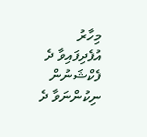މިހާރު އުފެދިފައިވާ ދެ ފެކްޝަނުން ނިކުންނަވާ ދެ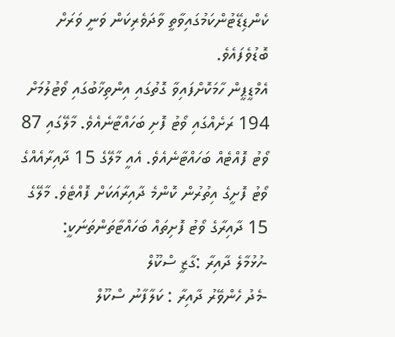ކެންޑިޑޭޓުންކަމުގައިވާތީ ވާދަވެރިކަން ވަނީ ވަރަށް ބޮޑުވެފައެވެ.
އެމްޑީޕީން ހާމަކޮށްފައިވާ ގޮތުގައި އިންތިޚާބުގައި ވޯޓުލުމަށް 194 ރަށެއްގައި ވޯޓު ފޮށި ބަހައްޓާނެއެވެ. މާލޭގައި 87 ވޯޓު ފޮއްޓެއް ބަހައްޓާނެއެވެ. އެއީ މާލޭގެ 15 ދާއިރާއެއްގެ ވޯޓު ފޮށީގެ އިތުރުން ކޮންމެ ދާއިރާއަކަށް ފޮއްޓެވެ. މާލޭގެ 15 ދާއިރާގެ ވޯޓު ފޮށިތައް ބަހައްޓާތަންތަނަކީ:
-ހުޅުމާލެ ދާއިރާ :ގާޒީ ސްކޫލް
-މެދު ހެންވޭރު ދާއިރާ : ކަލާފާނު ސްކޫލް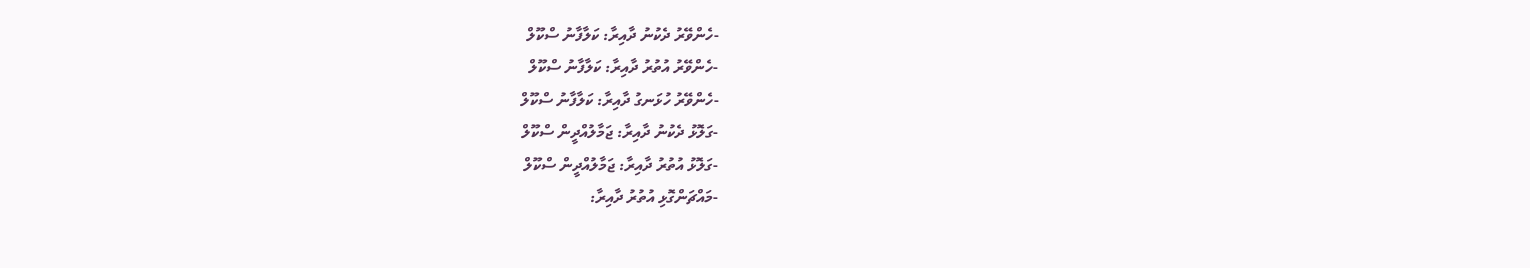-ހެންވޭރު ދެކުނު ދާއިރާ: ކަލާފާނު ސްކޫލް
-ހެންވޭރު އުތުރު ދާއިރާ: ކަލާފާނު ސްކޫލް
-ހެންވޭރު ހުޅަނގު ދާއިރާ: ކަލާފާނު ސްކޫލް
-ގަލޮޅު ދެކުނު ދާއިރާ: ޖަމާލުއްދީން ސްކޫލް
-ގަލޮޅު އުތުރު ދާއިރާ: ޖަމާލުއްދީން ސްކޫލް
-މައްޗަންގޮޅި އުތުރު ދާއިރާ: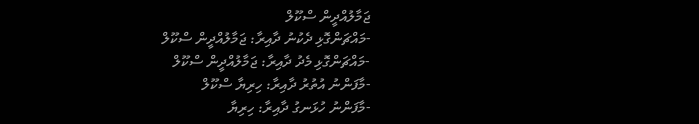ޖަމާލުއްދީން ސްކޫލް
-މައްޗަންގޮޅި ދެކުނު ދާއިރާ: ޖަމާލުއްދީން ސްކޫލް
-މައްޗަންގޮޅި މެދު ދާއިރާ: ޖަމާލުއްދީން ސްކޫލް
-މާފަންނު އުތުރު ދާއިރާ: ހިރިޔާ ސްކޫލް
-މާފަންނު ހުޅަނގު ދާއިރާ: ހިރިޔާ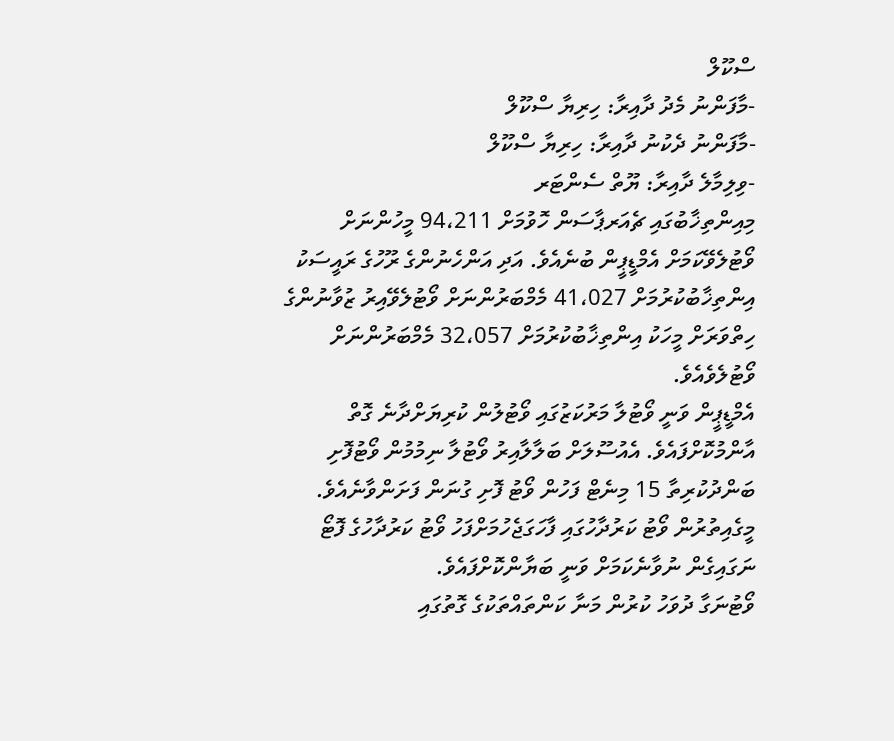ސްކޫލް
-މާފަންނު މެދު ދާއިރާ: ހިރިޔާ ސްކޫލް
-މާފަންނު ދެކުނު ދާއިރާ: ހިރިޔާ ސްކޫލް
-ވިލިމާލެ ދާއިރާ: ޔޫތް ސެންޓަރ
މިއިންތިޚާބުގައި ޗެއަރޕާސަން ހޮވުމަށް 94،211 މީހުންނަށް ވޯޓުލެވޭކަމަށް އެމްޑީޕީން ބުނެއެވެ. އަދި އަންހެނުންގެ ރޫހުގެ ރައީސަކު އިންތިޚާބުކުރުމަށް 41،027 މެމްބަރުންނަށް ވޯޓުލެވޭއިރު ޒުވާނުންގެ ހިތްވަރަށް މީހަކު އިންތިޚާބުކުރުމަށް 32،057 މެމްބަރުންނަށް ވޯޓުލެވެއެވެ.
އެމްޑީޕީން ވަނީ ވޯޓުލާ މަރުކަޒުގައި ވޯޓުލުން ކުރިޔަށްދާނެ ގޮތް އާންމުކޮށްފައެވެ. އެއުސޫލަށް ބަލާލާއިރު ވޯޓުލާ ނިމުމުން ވޯޓުފޮށި ބަންދުކުރިތާ 15 މިނެޓް ފަހުން ވޯޓު ފޮށި ގުނަން ފަށަންވާނެއެވެ. މީގެއިތުރުން ވޯޓު ކަރުދާހުގައި ފާހަގަޖެހުމަށްފަހު ވޯޓު ކަރުދާހުގެ ފޮޓޯ ނަގައިގެން ނުވާނެކަމަށް ވަނީ ބަޔާންކޮށްފައެވެ.
ވޯޓުނަގާ ދުވަހު ކުރުން މަނާ ކަންތައްތަކުގެ ގޮތުގައި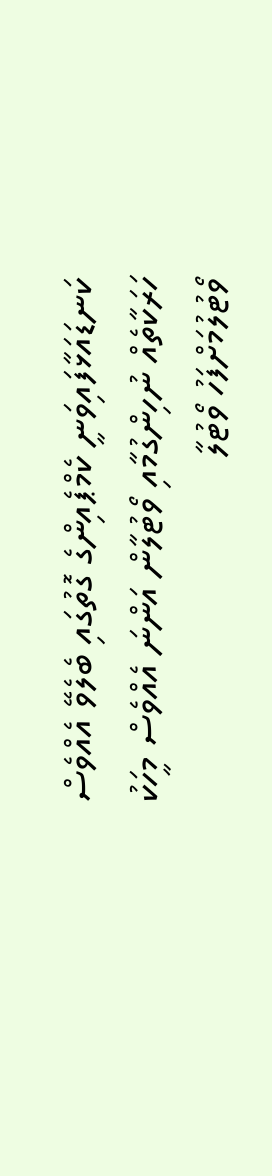ކަނޑައަޅާފައިވަނީ ކެމްޕެއިންގެ ގޮތުގައި ބެލެވޭ އެއްވެސް ހަރަކާތެއް ނުހިންގުމާއި ވޯޓުލާން އަންނަ އެއްވެސް މީހަކު ވޯޓުލުމަށްފަހު ވޯޓުލާ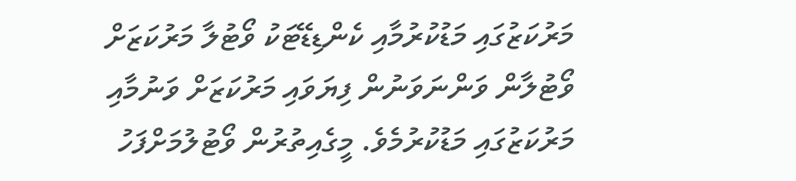މަރުކަޒުގައި މަޑުކުރުމާއި ކެންޑިޑޭޓަކު ވޯޓުލާ މަރުކަޒަށް ވޯޓުލާން ވަންނަވަނުން ފިޔަވައި މަރުކަޒަށް ވަނުމާއި މަރުކަޒުގައި މަޑުކުރުމެވެ. މީގެއިތުރުން ވޯޓުލުމަށްފަހު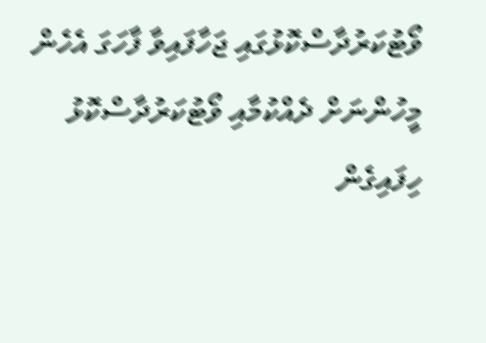ވޯޓުކަރުދާސްކޮޅުގައި ޖަހާފައިވާ ފާހަގަ އެހެން މީހުންނަށް ދެއްކުމާއި ވޯޓުކަރުދާސްކޮޅު ހިފައިގެން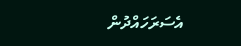އެސަރަހައްދުން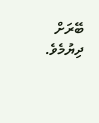ބޭރަށް ދިޔުމެވެ.